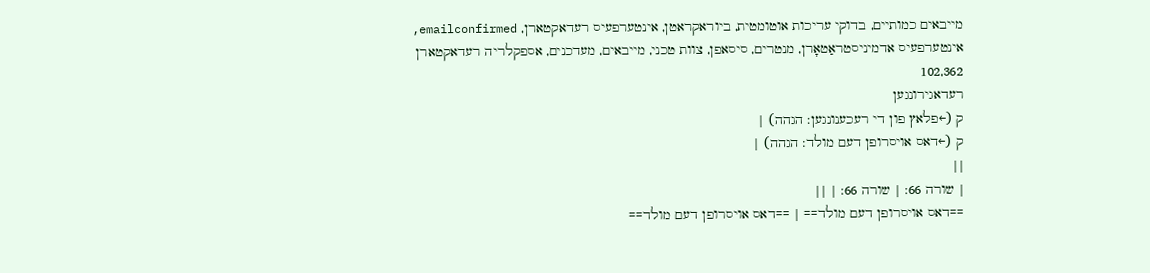מייבאים כמותיים, בדוקי עריכות אוטומטית, ביוראקראטן, אינטערפעיס רעדאקטארן, emailconfirmed, אינטערפעיס אדמיניסטראַטאָרן, מנטרים, סיסאפן, צוות טכני, מייבאים, מעדכנים, אספקלריה רעדאקטארן
102,362
רעדאגירונגען
ק (←פלאץ פון די רעכענונגען: הגהה) |
ק (←דאס אויסרופן דעם מולד: הגהה) |
||
| שורה 66: | שורה 66: | ||
==דאס אויסרופן דעם מולד== | ==דאס אויסרופן דעם מולד==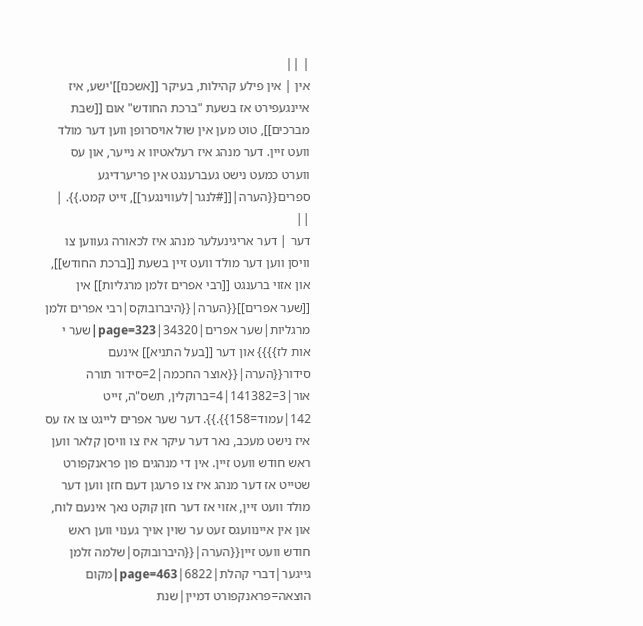| ||
אין | אין פילע קהילות, בעיקר [[אשכנז]]'ישע, איז איינגעפירט אז בשעת "ברכת החודש" אום [[שבת מברכים]], טוט מען אין שול אויסרופן ווען דער מולד וועט זיין. דער מנהג איז רעלאטיוו א נייער, און עס ווערט כמעט נישט געברענגט אין פריערדיגע ספרים{{הערה|[[#לנגר|לעווינגער]], זייט קמט.}}. | ||
דער | דער אריגינעלער מנהג איז לכאורה געווען צו וויסן ווען דער מולד וועט זיין בשעת [[ברכת החודש]], און אזוי ברענגט [[רבי אפרים זלמן מרגליות]] אין [[שער אפרים]]{{הערה|{{היברובוקס|רבי אפרים זלמן מרגליות|שער אפרים|34320|page=323|שער י אות לז}}}} און דער [[בעל התניא]] אינעם סידור{{הערה|{{אוצר החכמה|2=סידור תורה אור|3=141382|4=ברוקלין, תשס"ה, זייט 142|עמוד=158}}.}}. דער שער אפרים לייגט צו אז עס איז נישט מעכב, נאר דער עיקר איז צו וויסן קלאר ווען ראש חודש וועט זיין. אין די מנהגים פון פראנקפורט שטייט אז דער מנהג איז צו פרעגן דעם חזן ווען דער מולד וועט זיין, אזוי אז דער חזן קוקט נאך אינעם לוח, און אין איינוועגס זעט ער שוין אויך גענוי ווען ראש חודש וועט זיין{{הערה|{{היברובוקס|שלמה זלמן גייגער|דברי קהלת|6822|page=463|מקום הוצאה=פראנקפורט דמיין|שנת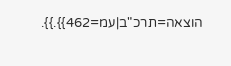הוצאה=תרכ"ב|עמ=462}}.}}.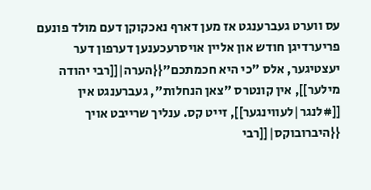עס ווערט געברענגט אז מען דארף נאכקוקן דעם מולד פונעם פריערדיגן חודש און אליין אויסרעכענען דערפון דער יעצטיגער, אלס "כי היא חכמתכם"{{הערה|[[רבי יהודה מילער]], אין קונטרס "צאן הנחלות", געברענגט אין [[#לנגר|לעווינגער]], זייט קס. ענליך שרייבט אויך {{היברובוקס|[[רבי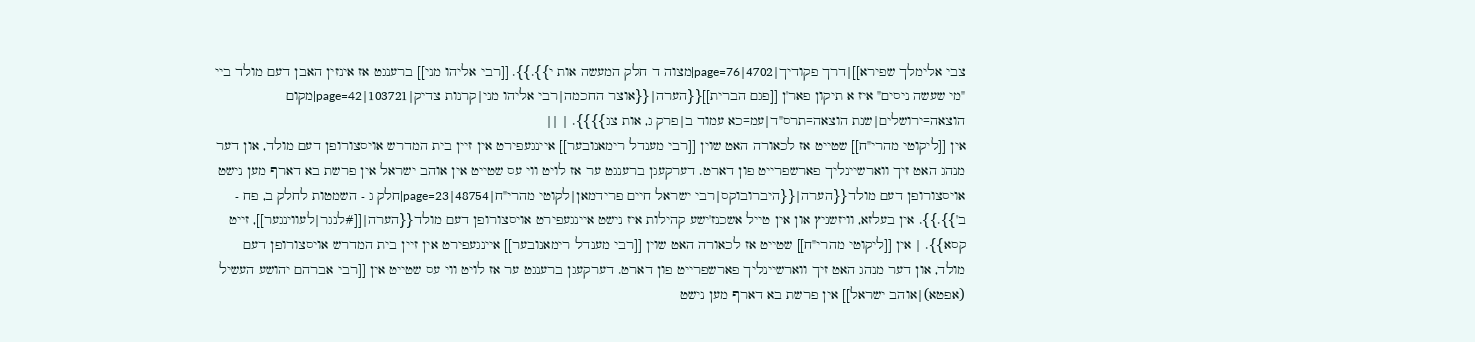צבי אלימלך שפירא]]|דרך פקודיך|4702|page=76|מצוה ד חלק המעשה אות י}}.}}. [[רבי אליהו מני]] ברענגט אז אינזין האבן דעם מולד ביי "מי שעשה ניסים" איז א תיקון פאר'ן [[פגם הברית]]{{הערה|{{אוצר החכמה|רבי אליהו מני|קרנות צדיק|103721|page=42|מקום הוצאה=ירושלים|שנת הוצאה=תרס"ד|עמ=כא עמוד ב|פרק ג, אות צג}}}}. | ||
אין [[ליקוטי מהרי"ח]] שטייט אז לכאורה האט שוין [[רבי מענדל רימאנובער]] איינגעפירט אין זיין בית המדרש אויסצורופן דעם מולד, און דער מנהג האט זיך ווארשיינליך פארשפרייט פון דארט. דערקעגן ברענגט ער אז לויט ווי עס שטייט אין אוהב ישראל אין פרשת בא דארף מען נישט אויסצורופן דעם מולד{{הערה|{{היברובוקס|רבי ישראל חיים פרידמאן|לקוטי מהרי"ח|48754|page=23|חלק ג - השמטות לחלק ב, פח - ב'}}.}}. אין בעלזא, וויזשניץ און אין טייל אשכנז'ישע קהילות איז נישט איינגעפירט אויסצורופן דעם מולד{{הערה|[[#לנגר|לעווינגער]], זייט קסא}}. | אין [[ליקוטי מהרי"ח]] שטייט אז לכאורה האט שוין [[רבי מענדל רימאנובער]] איינגעפירט אין זיין בית המדרש אויסצורופן דעם מולד, און דער מנהג האט זיך ווארשיינליך פארשפרייט פון דארט. דערקעגן ברענגט ער אז לויט ווי עס שטייט אין [[רבי אברהם יהושע העשיל (אפטא)|אוהב ישראל]] אין פרשת בא דארף מען נישט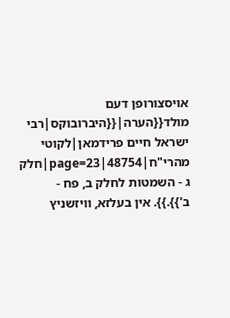אויסצורופן דעם מולד{{הערה|{{היברובוקס|רבי ישראל חיים פרידמאן|לקוטי מהרי"ח|48754|page=23|חלק ג - השמטות לחלק ב, פח - ב'}}.}}. אין בעלזא, וויזשניץ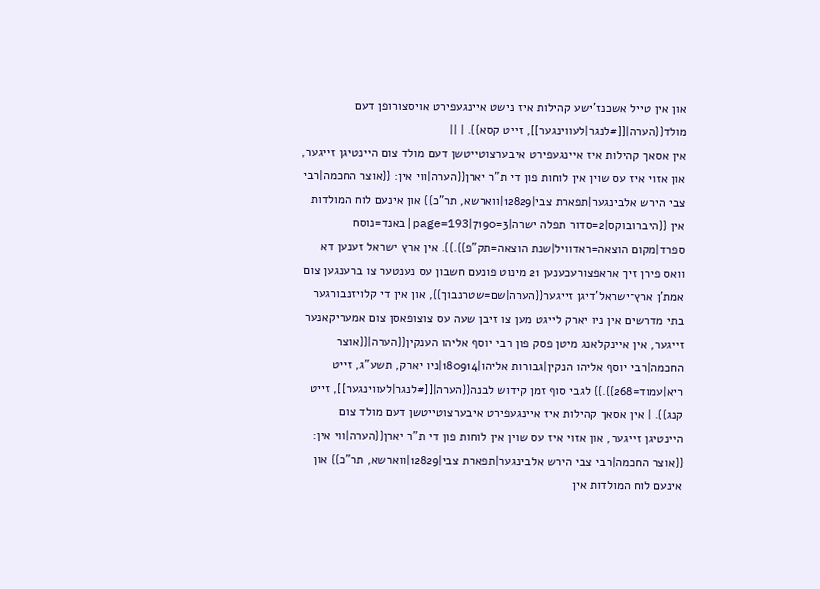און אין טייל אשכנז'ישע קהילות איז נישט איינגעפירט אויסצורופן דעם מולד{{הערה|[[#לנגר|לעווינגער]], זייט קסא}}. | ||
אין אסאך קהילות איז איינגעפירט איבערצוטייטשן דעם מולד צום היינטיגן זייגער, און אזוי איז עס שוין אין לוחות פון די ת"ר יארן{{הערה|ווי אין: {{אוצר החכמה|רבי צבי הירש אלבינגער|תפארת צבי|12829|ווארשא, תר"כ}} און אינעם לוח המולדות אין {{היברובוקס|2=סדור תפלה ישרה|3=7190|page=193|באנד=נוסח ספרד|מקום הוצאה=ראדוויל|שנת הוצאה=תק"פ}}.}}. אין ארץ ישראל זענען דא וואס פירן זיך אראפצורעכענען 21 מינוט פונעם חשבון עס נענטער צו ברענגען צום אמת'ן ארץ־ישראל'דיגן זייגער{{הערה|שם=שטרנבוך}}, און אין די קלויזנבורגער בתי מדרשים אין ניו יארק לייגט מען צו זיבן שעה עס צוצופאסן צום אמעריקאנער זייגער, אין איינקלאנג מיטן פסק פון רבי יוסף אליהו הענקין{{הערה|{{אוצר החכמה|רבי יוסף אליהו הנקין|גבורות אליהו|180914|ניו יארק, תשע"ג, זייט ריא|עמוד=268}}.}} לגבי סוף זמן קידוש לבנה{{הערה|[[#לנגר|לעווינגער]], זייט קנג}}. | אין אסאך קהילות איז איינגעפירט איבערצוטייטשן דעם מולד צום היינטיגן זייגער, און אזוי איז עס שוין אין לוחות פון די ת"ר יארן{{הערה|ווי אין: {{אוצר החכמה|רבי צבי הירש אלבינגער|תפארת צבי|12829|ווארשא, תר"כ}} און אינעם לוח המולדות אין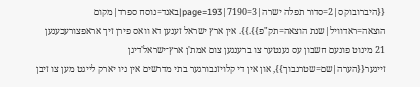{{היברובוקס|2=סדור תפלה ישרה|3=7190|page=193|באנד=נוסח ספרד|מקום הוצאה=ראדוויל|שנת הוצאה=תק"פ}}.}}. אין ארץ ישראל זענען דא וואס פירן זיך אראפצורעכענען 21 מינוט פונעם חשבון עס נענטער צו ברענגען צום אמת'ן ארץ־ישראל'דיגן זייגער{{הערה|שם=שטרנבוך}}, און אין די קלויזנבורגער בתי מדרשים אין ניו יארק לייגט מען צו זיבן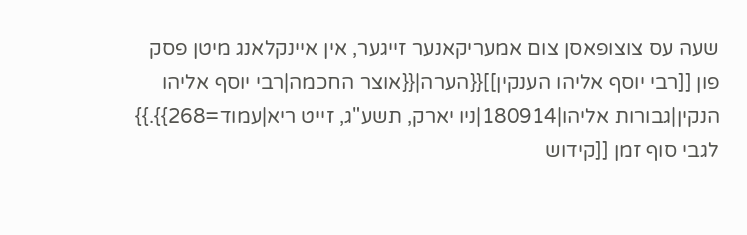שעה עס צוצופאסן צום אמעריקאנער זייגער, אין איינקלאנג מיטן פסק פון [[רבי יוסף אליהו הענקין]]{{הערה|{{אוצר החכמה|רבי יוסף אליהו הנקין|גבורות אליהו|180914|ניו יארק, תשע"ג, זייט ריא|עמוד=268}}.}} לגבי סוף זמן [[קידוש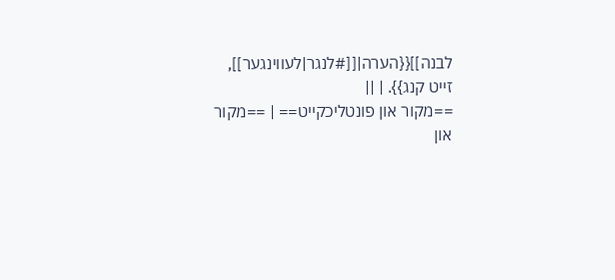לבנה]]{{הערה|[[#לנגר|לעווינגער]], זייט קנג}}. | ||
==מקור און פונטליכקייט== | ==מקור און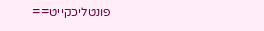פונטליכקייט==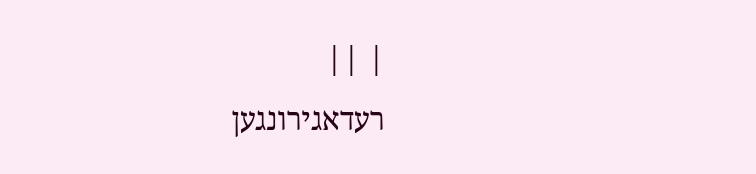| ||
רעדאגירונגען